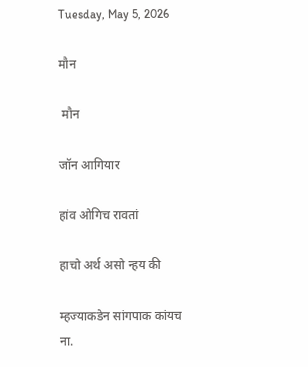Tuesday, May 5, 2026

मौन

 मौन

जॉन आगियार

हांव ओगिच रावतां

हाचो अर्थ असो न्हय की

म्हज्याकडेन सांगपाक कांयच ना.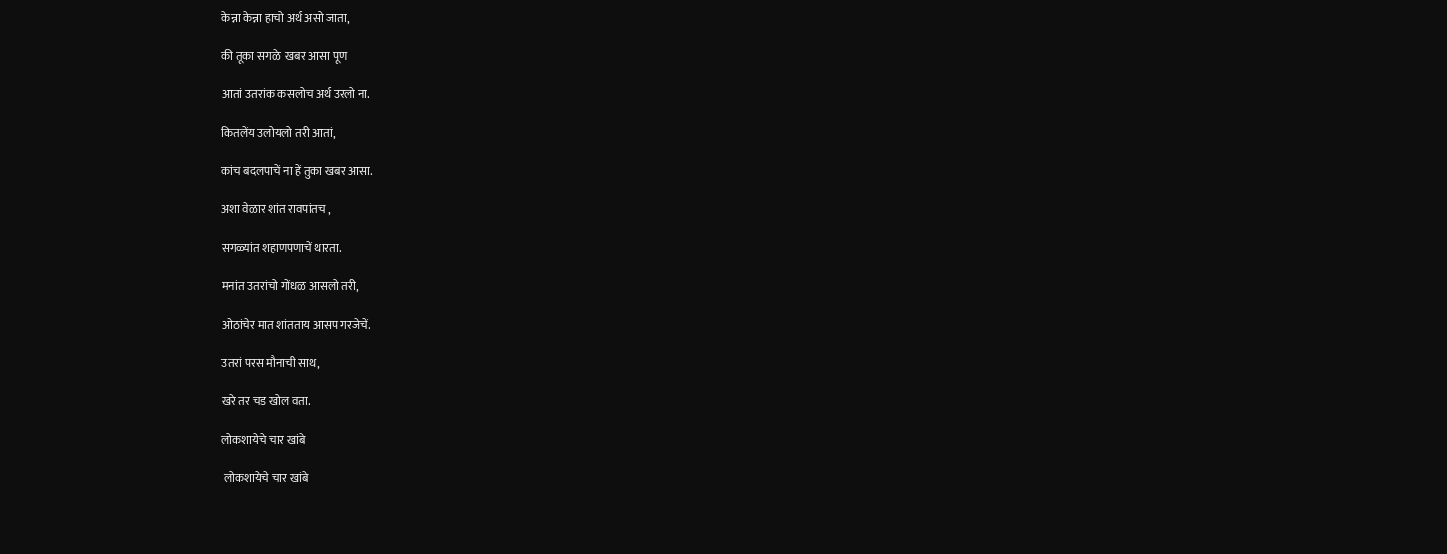केन्ना केन्ना हाचो अर्थ असो जाता,

की तूका सगळे  खबर आसा पूण

आतां उतरांक कसलोच अर्थ उरलो ना.

कितलेंय उलोयलो तरी आतां,

कांच बदलपाचें ना हें तुका खबर आसा.

अशा वेळार शांत रावपांतच ,

सगळ्यांत शहाणपणाचें थारता.

मनांत उतरांचो गोंधळ आसलो तरी,

ओठांचेर मात शांतताय आसप गरजेचें.

उतरां परस मौनाची साथ,

खरे तर चड खोल वता.

लोकशायेचे चार खांबे

 लोकशायेचे चार खांबे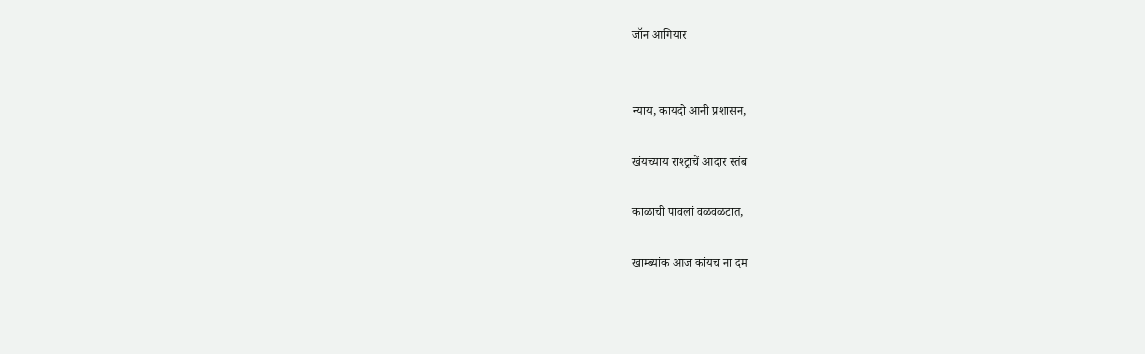जॉन आगियार


न्याय, कायदो आनी प्रशासन,

खंयच्याय राश्ट्राचें आदार स्तंब

काळाची पावलां वळवळटात,

खाम्ब्यांक आज कांयच ना दम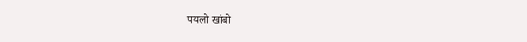पयलो खांबो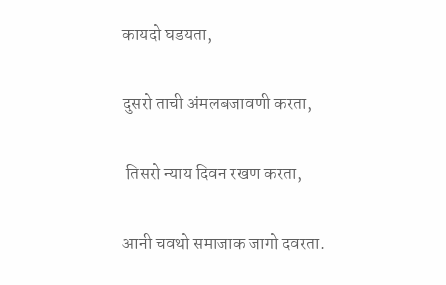कायदो घडयता,

दुसरो ताची अंमलबजावणी करता,

 तिसरो न्याय दिवन रखण करता,

आनी चवथो समाजाक जागो दवरता.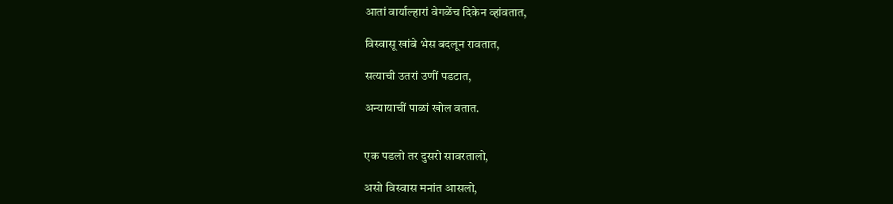आतां वार्याल्हारां वेगळेंच दिकेन व्हांवतात,

विस्वासू खांबे भेस बदलून रावतात,

सत्याची उतरां उणीं पडटात,

अन्यायाचीं पाळां खोल वतात.


एक पडलो तर दुसरो सावरतालो,

असो विस्वास मनांत आसलो,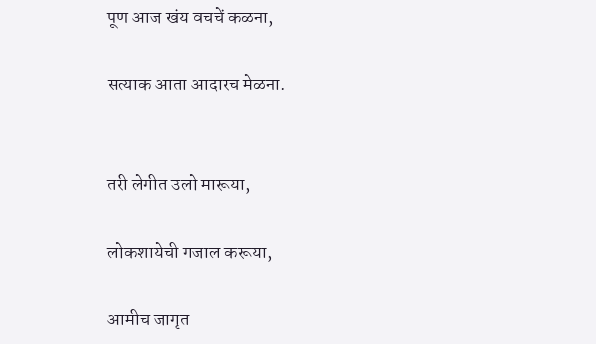पूण आज खंय वचचें कळना,

सत्याक आता आदारच मेळना.


तरी लेगीत उलो मारूया,

लोकशायेची गजाल करूया,

आमीच जागृत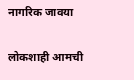नागरिक जावया

लोकशाही आमची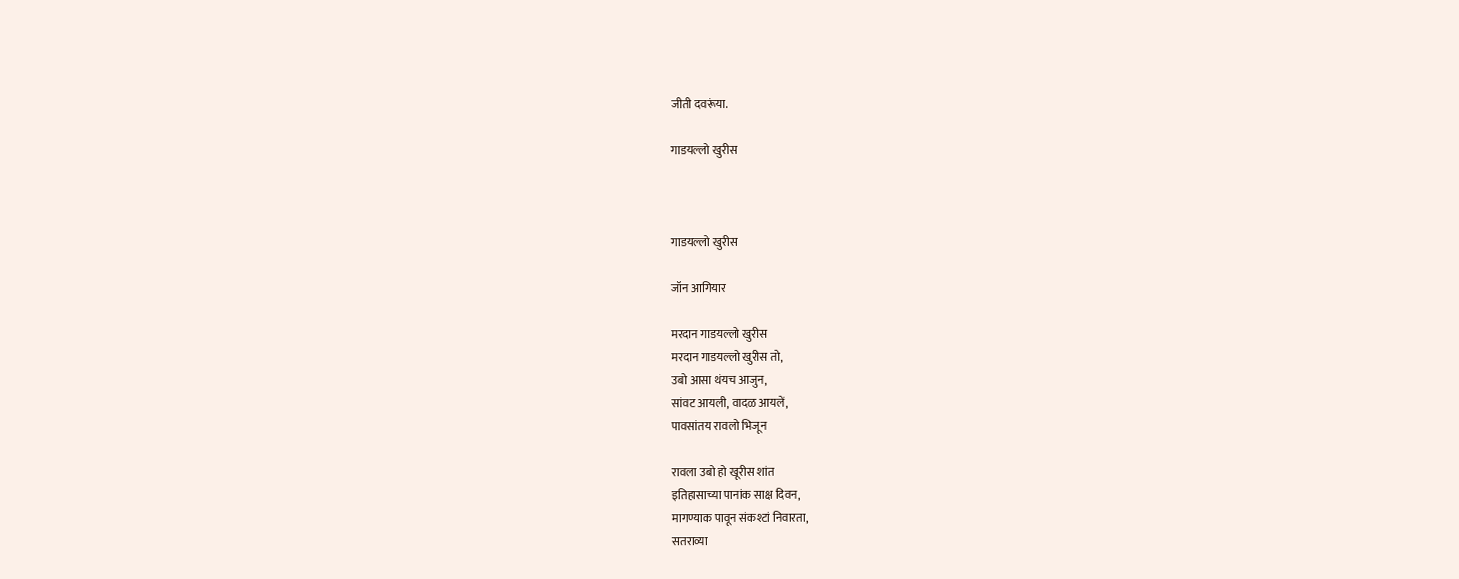जीती दवरूंया.

गाडयल्लो खुरीस



गाडयल्लो खुरीस

जॉन आगियार

मरदान गाडयल्लो खुरीस
मरदान गाडयल्लो खुरीस तो,
उबो आसा थंयच आजुन,
सांवट आयली, वादळ आयलें,
पावसांतय रावलो भिजून

रावला उबो हो खूरीस शांत
इतिहासाच्या पानांक साक्ष दिवन,
मागण्याक पावून संकश्टां निवारता,
सतराव्या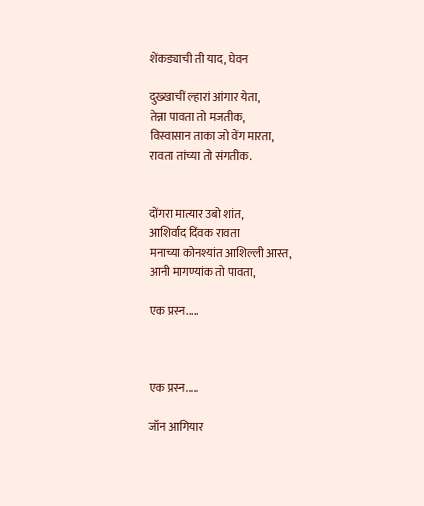शेंकड्याची ती याद, घेवन

दुख्खाचीं ल्हारां आंगार येता,
तेन्ना पावता तो मजतीक,
विस्वासान ताका जो वेंग मारता,
रावता तांच्या तो संगतीक.


दोंगरा मात्यार‌ उबो शांत,
आशिर्वाद दिंवक रावता
मनाच्या कोनश्यांत आशिल्ली आस्त,
आनी मागण्यांक तो पावता,

एक प्रस्न.....



एक प्रस्न.....

जॉन आगियार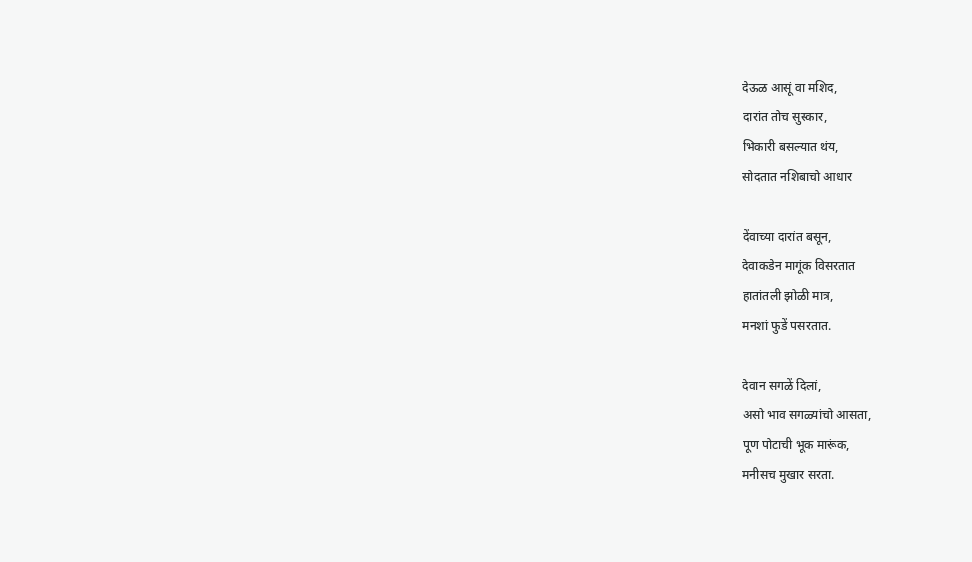देऊळ आसूं वा मशिद,
दारांत तोच सुस्कार,
भिकारी बसल्यात थंय,
सोदतात नशिबाचो आधार

देंवाच्या दारांत बसून,
देवाकडेन मागूंक विसरतात
हातांतली झोळी मात्र,
मनशां फुडें पसरतात.

देवान सगळें दिलां,
असो भाव सगळ्यांचो आसता,
पूण पोटाची भूक मारूंक,
मनीसच मुखार सरता.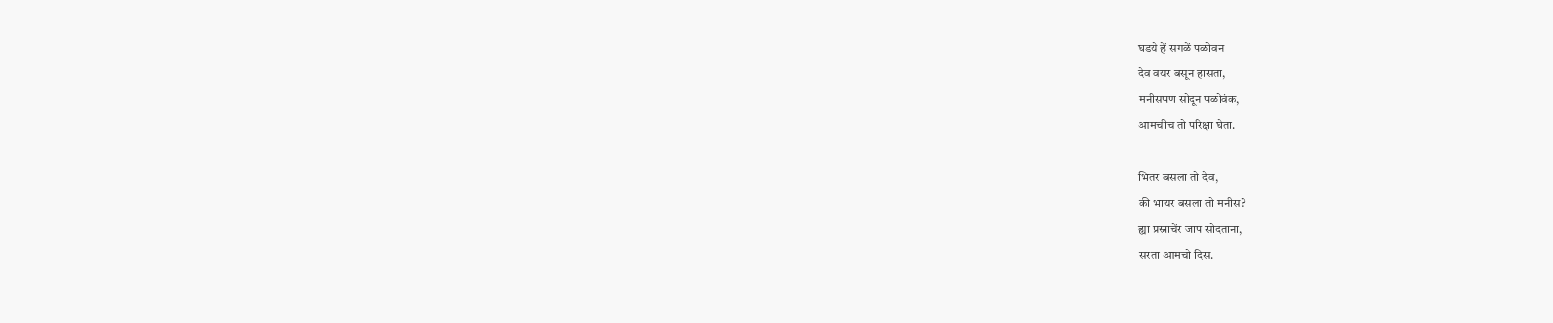घडये हें सगळें पळोवन
देव वयर बसून हासता,
मनीसपण सोदून पळोवंक,
आमचीच तो परिक्षा घेता.

भितर बसला तो देव,
की भायर बसला तो मनीस?
ह्या प्रस्नाचेंर जाप सोदताना,
सरता आमचो दिस.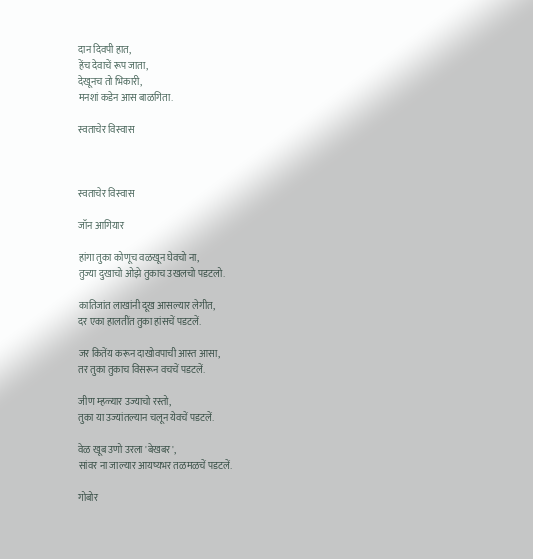दान दिवपी हात,
हेंच देवाचें रूप जाता,
देखूनच तो भिकारी,
मनशां कडेन आस बाळगिता.

स्वताचेर विस्वास



स्वताचेर विस्वास

जॉन आगियार

हांगा तुका कोणूच वळखून घेवचो ना,
तुज्या दुखाचो ओझे तुकाच उखलचो पडटलो.

कातिजांत लाखांनी दूख आसल्यार लेगीत,
दर एका हालतींत तुका हांसचें पडटलें.

जर कितेंय करून दाखोवपाची आस्त आसा,
तर तुका तुकाच विसरून वचचें पडटलें.

जीण म्हळ्यार उज्याचो रस्तो,
तुका या उज्यांतल्यान चलून येवचें पडटलें.

वेळ खूब उणो उरला 'बेखबर',
सांवर ना जाल्यार आयष्यभर तळमळचें पडटलें.

गोबोर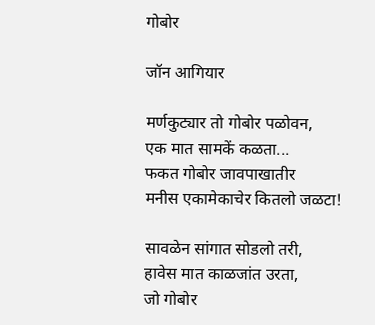गोबोर

जॉन आगियार

मर्णकुट्यार तो गोबोर पळोवन,
एक मात सामकें कळता...
फकत गोबोर जावपाखातीर
मनीस एकामेकाचेर कितलो जळटा!

सावळेन सांगात सोडलो तरी,
हावेस मात काळजांत उरता,
जो गोबोर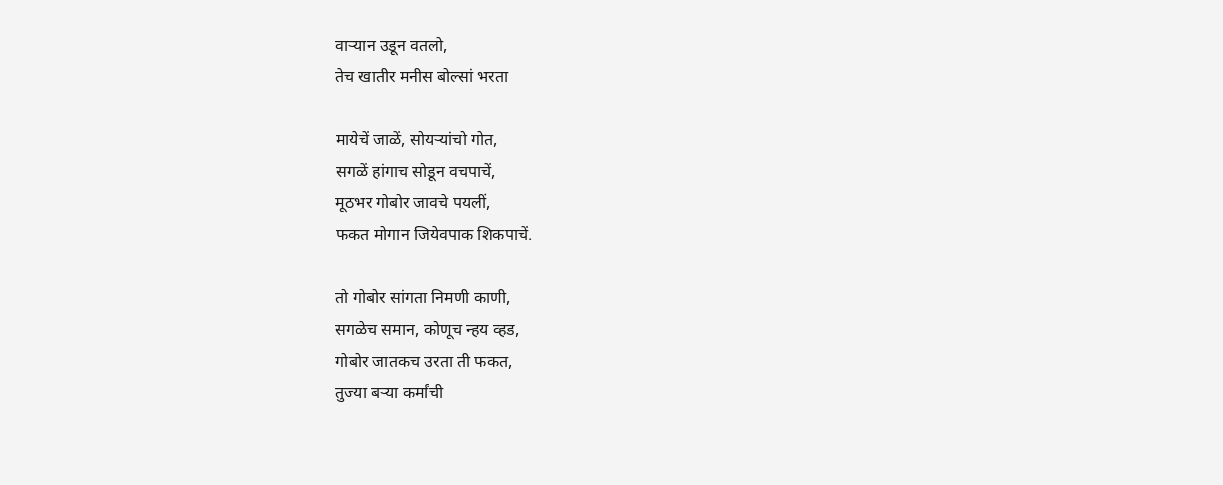वाऱ्यान उडून वतलो,
तेच खातीर मनीस बोल्सां भरता

मायेचें जाळें, सोयऱ्यांचो गोत,
सगळें हांगाच सोडून वचपाचें,
मूठभर गोबोर जावचे पयलीं,
फकत मोगान जियेवपाक शिकपाचें.

तो गोबोर सांगता निमणी काणी,
सगळेच समान, कोणूच न्हय व्हड,
गोबोर जातकच उरता ती फकत,
तुज्या बऱ्या कर्मांची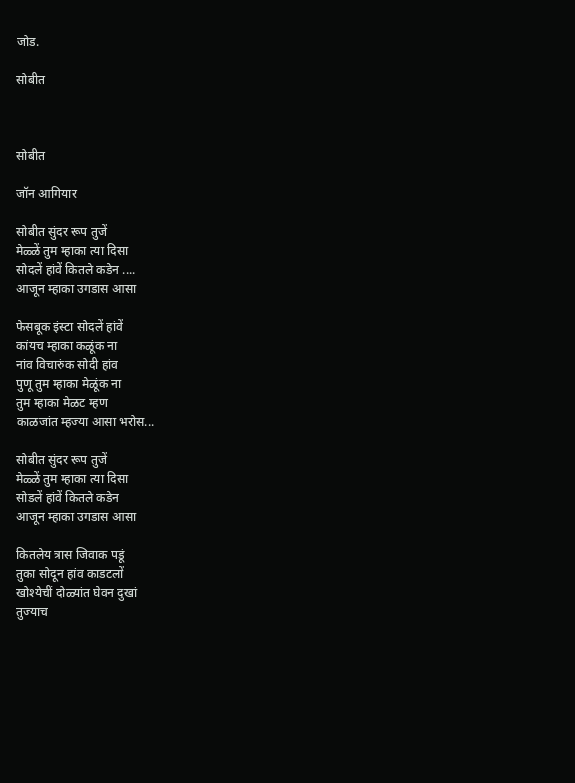जोड.

सोबीत



सोबीत

जॉन आगियार

सोबीत सुंदर रूप तुजें
मेळ्ळें तुम म्हाका त्या दिसा
सोदलें हांवें कितले कडेन ....
आजून म्हाका उगडास आसा

फेसबूक इंस्टा सोदलें हांवें
कांयच म्हाका कळूंक ना
नांव विचारुंक सोदी हांव
पुणू तुम म्हाका मेळूंक ना
तुम म्हाका मेळट म्हण
काळजांत म्हज्या आसा भरोस...

सोबीत सुंदर रूप तुजें
मेळ्ळें तुम म्हाका त्या दिसा
सोडलें हांवें कितले कडेन
आजून म्हाका उगडास आसा

कितलेय त्रास जिवाक पडूं
तुका सोदून हांव काडटलों
खोश्येचीं दोळ्यांत घेवन दुखां
तुज्याच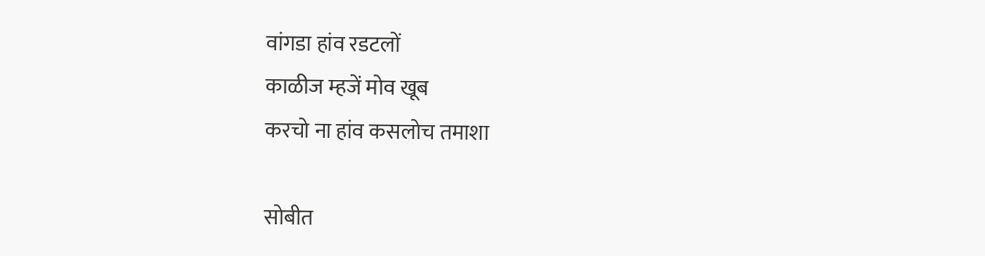वांगडा हांव रडटलों
काळीज म्हजें मोव खूब
करचो ना हांव कसलोच तमाशा

सोबीत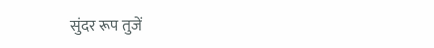सुंदर रूप तुजें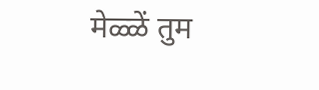मेळ्ळें तुम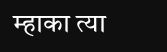म्हाका त्या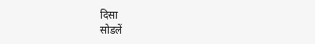दिसा
सोडलें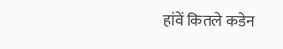हांवें कितले कडेन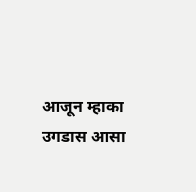आजून म्हाका उगडास आसा